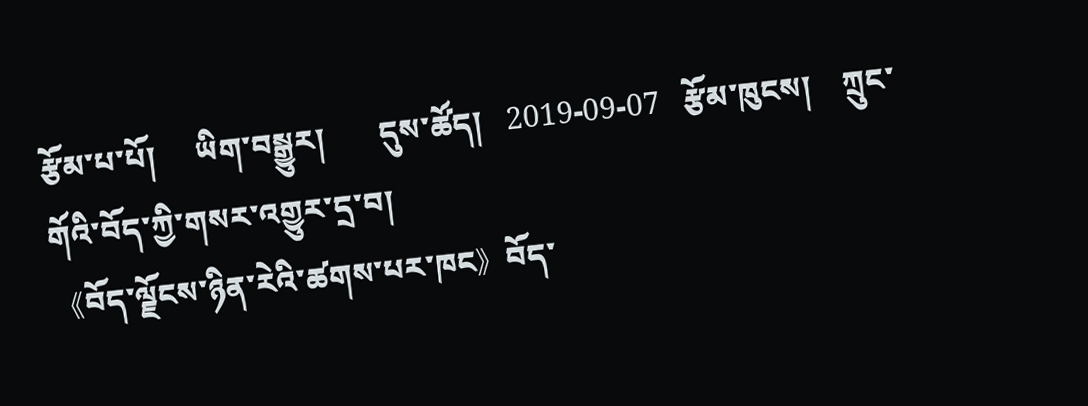རྩོམ་པ་པོ།     ཡིག་བསྒྱུར།       དུས་ཚོད།   2019-09-07   རྩོམ་ཁུངས།    ཀྲུང་གོའི་བོད་ཀྱི་གསར་འགྱུར་དྲ་བ།
《བོད་ལྗོངས་ཉིན་རེའི་ཚགས་པར་ཁང》བོད་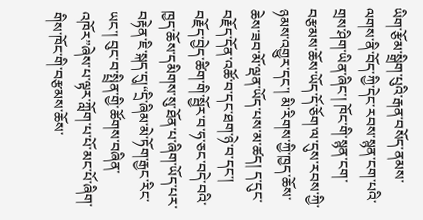ཡིག་རྩོམ་སྒྲིག་པུའི་རྒན་བསོད་ནམས་ལགས་ནི་བོད་ཀྱི་དེང་རབས་སྙན་ངག་པའི་གྲས་ཤིག་ཡིན་ཞིང་། ཁོང་གི་སྙན་ངག་བརྩམས་ཆོས་ཡོད་དོ་ཅོག་ལ་དུས་རབས་ཀྱི་ཉམས་འགྱུར་དང་། མི་རིགས་ཀྱི་ཁྱད་ཆོས་ཆེས་ཟབ་མོ་ལྡན་ཡོད་པས་མ་ཚད། ད་དུང་བརྗོད་དོན་འཚོ་བ་དང་ཐག་ཉེ་བ་དང་། བརྗོད་བྱེད་ཚིག་གི་སྦྱོར་བ་ཧ་ཅང་བདེ་བའི་ཁྱད་ཆོས་དམིགས་སུ་ཐོན་པ་ཞིག་ཡོད་པར་བརྟེན་ཇི་སྐད་དུ།“དྲི་ཞིམ་མེ་ཏོག་རྒྱང་རིང་ཡང་། བུང་བ་སྤྲིན་གྱི་ཚོགས་བཞིན་འཁོར”ཞེས་པ་ལྟར་ཀློག་པ་པོ་མང་པོ་ཞིག་གིས་ཁོང་གི་བརྩམས་ཆོས་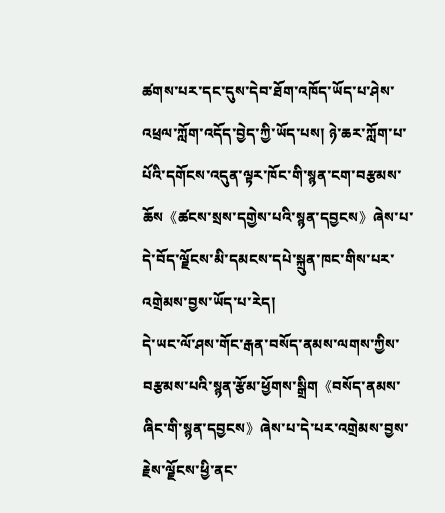ཚགས་པར་དང་དུས་དེབ་ཐོག་འཁོད་ཡོད་པ་ཤེས་འཕྲལ་ཀློག་འདོད་བྱེད་ཀྱི་ཡོད་པས། ཉེ་ཆར་ཀློག་པ་པོའི་དགོངས་འདུན་ལྟར་ཁོང་གི་སྙན་ངག་བརྩམས་ཆོས《ཚངས་སྲས་དགྱེས་པའི་སྙན་དབྱངས》ཞེས་པ་དེ་བོད་ལྗོངས་མི་དམངས་དཔེ་སྐྲུན་ཁང་གིས་པར་འགྲེམས་བྱས་ཡོད་པ་རེད།
དེ་ཡང་ལོ་ཤས་གོང་རྒན་བསོད་ནམས་ལགས་ཀྱིས་བརྩམས་པའི་སྙན་རྩོམ་ཕྱོགས་སྒྲིག《བསོད་ནམས་ཞིང་གི་སྙན་དབྱངས》ཞེས་པ་དེ་པར་འགྲེམས་བྱས་རྗེས་ལྗོངས་ཕྱི་ནང་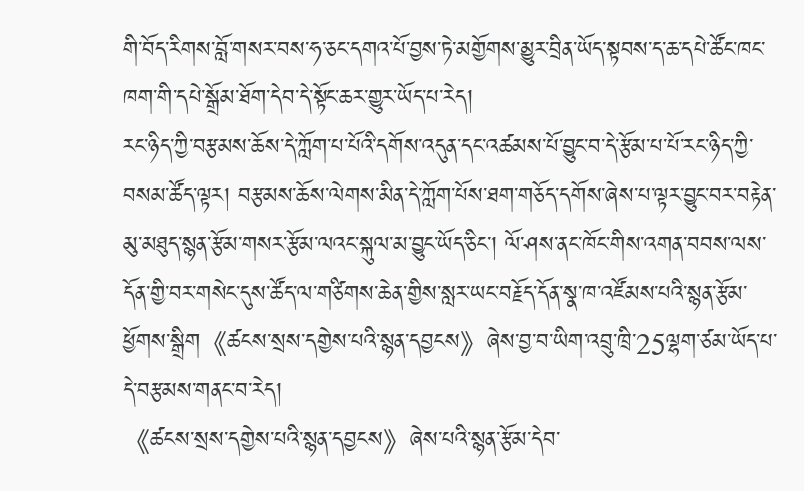གི་བོད་རིགས་བློ་གསར་བས་ཧ་ཅང་དགའ་པོ་བྱས་ཏེ་མགྱོགས་མྱུར་བྲིན་ཡོད་སྟབས་ད་ཆ་དཔེ་ཚོང་ཁང་ཁག་གི་དཔེ་སྒྲོམ་ཐོག་དེབ་དེ་སྟོང་ཆར་གྱུར་ཡོད་པ་རེད།
རང་ཉིད་ཀྱི་བརྩམས་ཆོས་དེ་ཀློག་པ་པོའི་དགོས་འདུན་དང་འཚམས་པོ་བྱུང་བ་དེ་རྩོམ་པ་པོ་རང་ཉིད་ཀྱི་བསམ་ཚོད་ལྟར། བརྩམས་ཆོས་ལེགས་མིན་དེ་ཀློག་པོས་ཐག་གཅོད་དགོས་ཞེས་པ་ལྟར་བྱུང་བར་བརྟེན་མུ་མཐུད་སྙན་རྩོམ་གསར་རྩོམ་ལའང་སྐུལ་མ་བྱུང་ཡོད་ཅིང་། ལོ་ཤས་ནང་ཁོང་གིས་འགན་བབས་ལས་དོན་གྱི་བར་གསེང་དུས་ཚོད་ལ་གཙིགས་ཆེན་གྱིས་སླར་ཡང་བརྗོད་དོན་སྣ་ཁ་འཛོམས་པའི་སྙན་རྩོམ་ཕྱོགས་སྒྲིག《ཚངས་སྲས་དགྱེས་པའི་སྙན་དབྱངས》ཞེས་བྱ་བ་ཡིག་འབྲུ་ཁྲི་25ལྷག་ཙམ་ཡོད་པ་དེ་བརྩམས་གནང་བ་རེད།
《ཚངས་སྲས་དགྱེས་པའི་སྙན་དབྱངས》ཞེས་པའི་སྙན་རྩོམ་དེབ་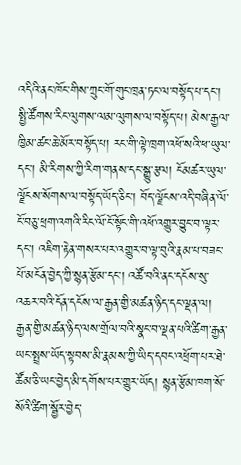འདིའི་ནང་ཁོང་གིས་ཀྲུང་གོ་གུང་ཁྲན་ཏང་ལ་བསྟོད་པ་དང་། སྤྱི་ཚོགས་རིང་ལུགས་ལམ་ལུགས་ལ་བསྟོད་པ། མེས་རྒྱལ་ཁྱིམ་ཚང་ཆེ་མོར་བསྟོད་པ། རང་གི་ལྟེ་ཁྲག་འཕོ་སའི་ཕ་ཡུལ་དང་། མི་རིགས་ཀྱི་རིག་གནས་དང་སྒྱུ་རྩལ། ངོམཚར་ཡུལ་ལྗོངས་སོགས་ལ་བསྟོད་ཡོད་ཅིང་། བོད་ལྗོངས་འདི་བཞིན་ལོ་ངོ་བཅུ་ཕྲག་འགའི་རིང་ལོ་ངོ་སྟོང་གི་འཕོ་འགྱུར་བྱུང་བ་ལྟར་དང་། འཇིག་རྟེན་གསར་པར་འགྱུར་བ་ལྟ་བུའི་རྣམ་པ་བཟང་པོ་མངོན་བྱེད་ཀྱི་སྙན་རྩོམ་དང་། འཚོ་བའི་ནང་དངོས་སུ་འཆར་བའི་དོན་དངོས་ལ་རྒྱན་གྱི་མཚན་ཉིད་དང་ལྡན་ལ། རྒྱན་གྱི་མཚན་ཉིད་ལས་གྲོལ་བའི་སྣང་བ་ལྡན་པའི་ཚིག་རྒྱན་ཡང་སྤྲས་ཡོད་སྟབས་མི་རྣམས་ཀྱི་ཡིད་དབང་འཕྲོག་པར་ཐེ་ཚོམ་ཅི་ཡང་བྱེད་མི་དགོས་པར་གྱུར་ཡོད། སྙན་རྩོམ་ཁག་སོ་སོའི་ཚིག་སྦྱོར་བྱེད་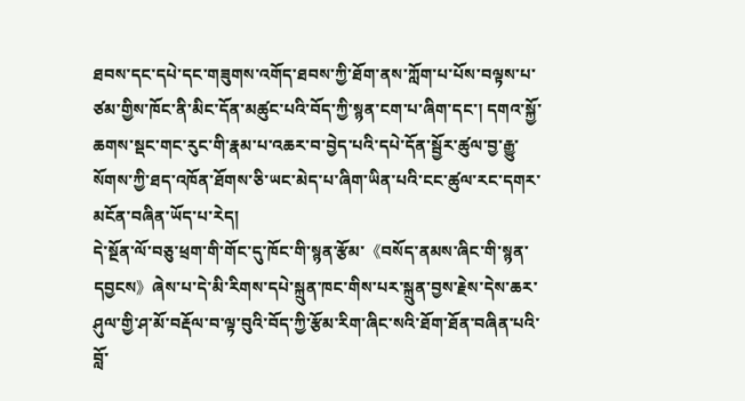ཐབས་དང་དཔེ་དང་གཟུགས་འགོད་ཐབས་ཀྱི་ཐོག་ནས་ཀློག་པ་པོས་བལྟས་པ་ཙམ་གྱིས་ཁོང་ནི་མིང་དོན་མཚུང་པའི་བོད་ཀྱི་སྙན་ངག་པ་ཞིག་དང་། དགའ་སྐྱོ་ཆགས་སྡང་གང་རུང་གི་རྣམ་པ་འཆར་བ་བྱེད་པའི་དཔེ་དོན་སྦྱོར་ཚུལ་བྱ་རྒྱུ་སོགས་ཀྱི་ཐད་འཁོན་ཐོགས་ཅི་ཡང་མེད་པ་ཞིག་ཡིན་པའི་ངང་ཚུལ་རང་དགར་མངོན་བཞིན་ཡོད་པ་རེད།
དེ་སྔོན་ལོ་བཅུ་ཕྲག་གི་གོང་དུ་ཁོང་གི་སྙན་རྩོམ་《བསོད་ནམས་ཞིང་གི་སྙན་དབྱངས》ཞེས་པ་དེ་མི་རིགས་དཔེ་སྐྲུན་ཁང་གིས་པར་སྐྲུན་བྱས་རྗེས་དེས་ཆར་ཤུལ་གྱི་ཤ་མོ་བརྡོལ་བ་ལྟ་བུའི་བོད་ཀྱི་རྩོམ་རིག་ཞིང་སའི་ཐོག་ཐོན་བཞིན་པའི་བློ་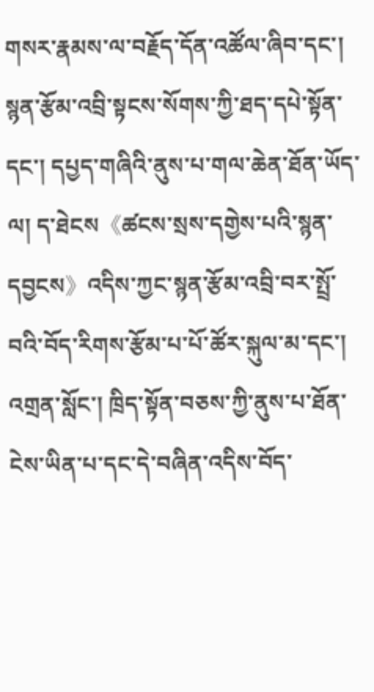གསར་རྣམས་ལ་བརྗོད་དོན་འཚོལ་ཞིབ་དང་། སྙན་རྩོམ་འབྲི་སྟངས་སོགས་ཀྱི་ཐད་དཔེ་སྟོན་དང་། དཔྱད་གཞིའི་ནུས་པ་གལ་ཆེན་ཐོན་ཡོད་ལ། ད་ཐེངས《ཚངས་སྲས་དགྱེས་པའི་སྙན་དབྱངས》འདིས་ཀྱང་སྙན་རྩོམ་འབྲི་བར་སྤྲོ་བའི་བོད་རིགས་རྩོམ་པ་པོ་ཚོར་སྐུལ་མ་དང་། འགྲན་སློང་། ཁྲིད་སྟོན་བཅས་ཀྱི་ནུས་པ་ཐོན་ངེས་ཡིན་པ་དང་དེ་བཞིན་འདིས་བོད་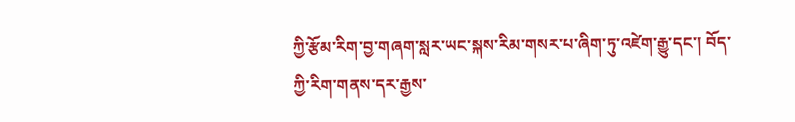ཀྱི་རྩོམ་རིག་བྱ་གཞག་སླར་ཡང་སྐས་རིམ་གསར་པ་ཞིག་ཏུ་འཛེག་རྒྱུ་དང་། བོད་ཀྱི་རིག་གནས་དར་རྒྱས་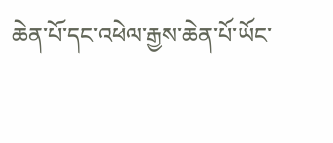ཆེན་པོ་དང་འཕེལ་རྒྱས་ཆེན་པོ་ཡོང་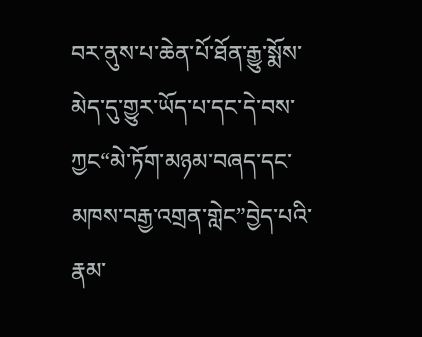བར་ནུས་པ་ཆེན་པོ་ཐོན་རྒྱུ་སྨོས་མེད་དུ་གྱུར་ཡོད་པ་དང་དེ་བས་ཀྱང“མེ་ཏོག་མཉམ་བཞད་དང་མཁས་བརྒྱ་འགྲན་གླེང”བྱེད་པའི་རྣམ་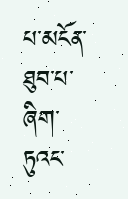པ་མངོན་ཐུབ་པ་ཞིག་ཏུའང་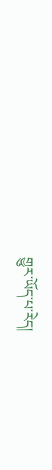གྱུར་ཡོད་པ་རེད།